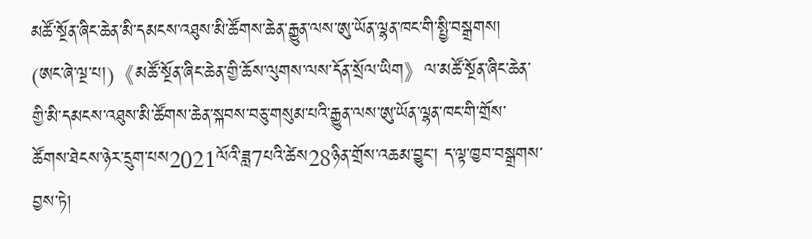མཚོ་སྔོན་ཞིང་ཆེན་མི་དམངས་འཐུས་མི་ཚོགས་ཆེན་རྒྱུན་ལས་ཨུ་ཡོན་ལྷན་ཁང་གི་སྤྱི་བསྒྲགས།
(ཨང་ཞེ་ལྔ་པ།)《མཚོ་སྔོན་ཞིང་ཆེན་གྱི་ཆོས་ལུགས་ལས་དོན་སྲོལ་ཡིག》ལ་མཚོ་སྔོན་ཞིང་ཆེན་གྱི་མི་དམངས་འཐུས་མི་ཚོགས་ཆེན་སྐབས་བཅུ་གསུམ་པའི་རྒྱུན་ལས་ཨུ་ཡོན་ལྷན་ཁང་གི་གྲོས་ཚོགས་ཐེངས་ཉེར་དྲུག་པས2021ལོའི་ཟླ7པའི་ཚེས28ཉིན་གྲོས་འཆམ་བྱུང་། ད་ལྟ་ཁྱབ་བསྒྲགས་བྱས་ཏེ།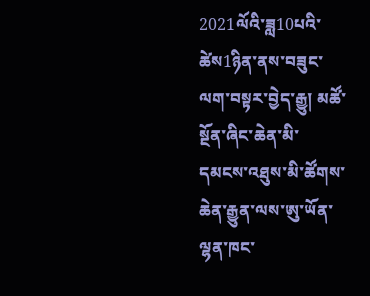2021ལོའི་ཟླ10པའི་ཚེས1ཉིན་ནས་བཟུང་ལག་བསྟར་བྱེད་རྒྱུ། མཚོ་སྔོན་ཞིང་ཆེན་མི་དམངས་འཐུས་མི་ཚོགས་ཆེན་རྒྱུན་ལས་ཨུ་ཡོན་ལྷན་ཁང་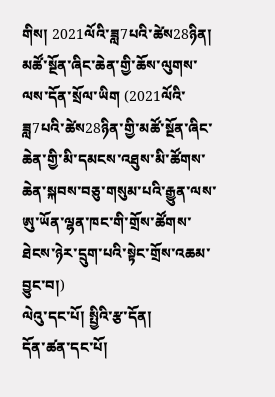གིས། 2021ལོའི་ཟླ7པའི་ཚེས28ཉིན། མཚོ་སྔོན་ཞིང་ཆེན་གྱི་ཆོས་ལུགས་ལས་དོན་སྲོལ་ཡིག (2021ལོའི་ཟླ7པའི་ཚེས28ཉིན་གྱི་མཚོ་སྔོན་ཞིང་ཆེན་གྱི་མི་དམངས་འཐུས་མི་ཚོགས་ཆེན་སྐབས་བཅུ་གསུམ་པའི་རྒྱུན་ལས་ཨུ་ཡོན་ལྷན་ཁང་གི་གྲོས་ཚོགས་ཐེངས་ཉེར་དྲུག་པའི་སྟེང་གྲོས་འཆམ་བྱུང་བ།)
ལེའུ་དང་པོ། སྤྱིའི་རྩ་དོན།
དོན་ཚན་དང་པོ།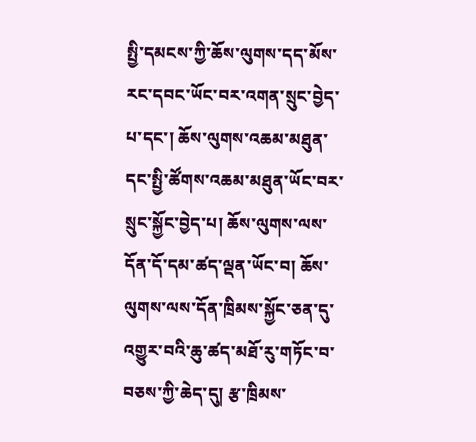སྤྱི་དམངས་ཀྱི་ཆོས་ལུགས་དད་མོས་རང་དབང་ཡོང་བར་འགན་སྲུང་བྱེད་པ་དང་། ཆོས་ལུགས་འཆམ་མཐུན་དང་སྤྱི་ཚོགས་འཆམ་མཐུན་ཡོང་བར་སྲུང་སྐྱོང་བྱེད་པ། ཆོས་ལུགས་ལས་དོན་དོ་དམ་ཚད་ལྡན་ཡོང་བ། ཆོས་ལུགས་ལས་དོན་ཁྲིམས་སྐྱོང་ཅན་དུ་འགྱུར་བའི་ཆུ་ཚད་མཐོ་རུ་གཏོང་བ་བཅས་ཀྱི་ཆེད་དུ། རྩ་ཁྲིམས་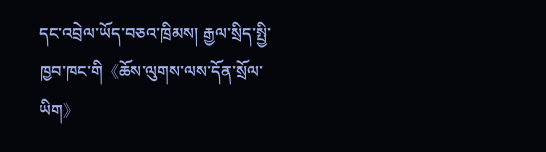དང་འབྲེལ་ཡོད་བཅའ་ཁྲིམས། རྒྱལ་སྲིད་སྤྱི་ཁྱབ་ཁང་གི《ཆོས་ལུགས་ལས་དོན་སྲོལ་ཡིག》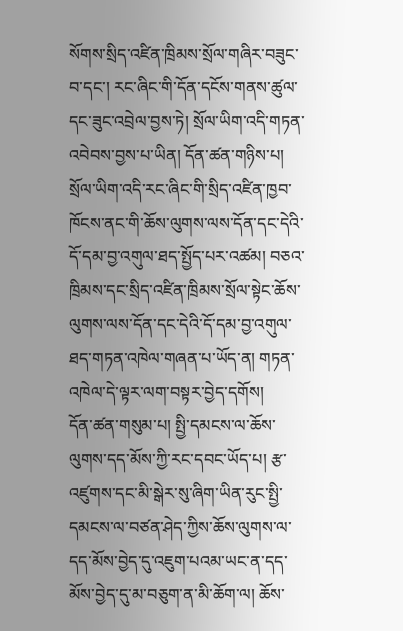སོགས་སྲིད་འཛིན་ཁྲིམས་སྲོལ་གཞིར་བཟུང་བ་དང་། རང་ཞིང་གི་དོན་དངོས་གནས་ཚུལ་དང་ཟུང་འབྲེལ་བྱས་ཏེ། སྲོལ་ཡིག་འདི་གཏན་འབེབས་བྱས་པ་ཡིན། དོན་ཚན་གཉིས་པ། སྲོལ་ཡིག་འདི་རང་ཞིང་གི་སྲིད་འཛིན་ཁྱབ་ཁོངས་ནང་གི་ཆོས་ལུགས་ལས་དོན་དང་དེའི་དོ་དམ་བྱ་འགུལ་ཐད་སྤྱོད་པར་འཚམ། བཅའ་ཁྲིམས་དང་སྲིད་འཛིན་ཁྲིམས་སྲོལ་སྟེང་ཆོས་ལུགས་ལས་དོན་དང་དེའི་དོ་དམ་བྱ་འགུལ་ཐད་གཏན་འཁེལ་གཞན་པ་ཡོད་ན། གཏན་འཁེལ་དེ་ལྟར་ལག་བསྟར་བྱེད་དགོས།
དོན་ཚན་གསུམ་པ། སྤྱི་དམངས་ལ་ཆོས་ལུགས་དད་མོས་ཀྱི་རང་དབང་ཡོད་པ། རྩ་འཛུགས་དང་མི་སྒེར་སུ་ཞིག་ཡིན་རུང་སྤྱི་དམངས་ལ་བཙན་ཤེད་ཀྱིས་ཆོས་ལུགས་ལ་དད་མོས་བྱེད་དུ་འཇུག་པའམ་ཡང་ན་དད་མོས་བྱེད་དུ་མ་བཅུག་ན་མི་ཆོག་ལ། ཆོས་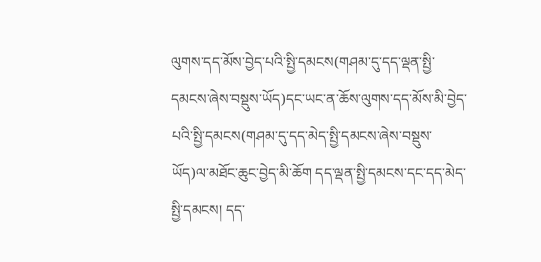ལུགས་དད་མོས་བྱེད་པའི་སྤྱི་དམངས(གཤམ་དུ་དད་ལྡན་སྤྱི་དམངས་ཞེས་བསྡུས་ཡོད)དང་ཡང་ན་ཆོས་ལུགས་དད་མོས་མི་བྱེད་པའི་སྤྱི་དམངས(གཤམ་དུ་དད་མེད་སྤྱི་དམངས་ཞེས་བསྡུས་ཡོད)ལ་མཐོང་ཆུང་བྱེད་མི་ཆོག དད་ལྡན་སྤྱི་དམངས་དང་དད་མེད་སྤྱི་དམངས། དད་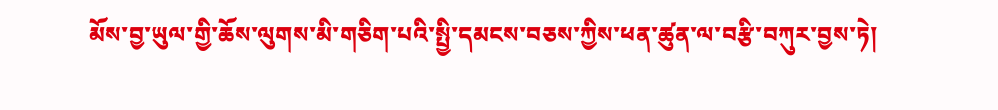མོས་བྱ་ཡུལ་གྱི་ཆོས་ལུགས་མི་གཅིག་པའི་སྤྱི་དམངས་བཅས་ཀྱིས་ཕན་ཚུན་ལ་བརྩི་བཀུར་བྱས་ཏེ།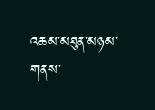འཆམ་མཐུན་མཉམ་གནས་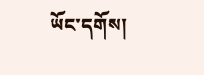ཡོང་དགོས།